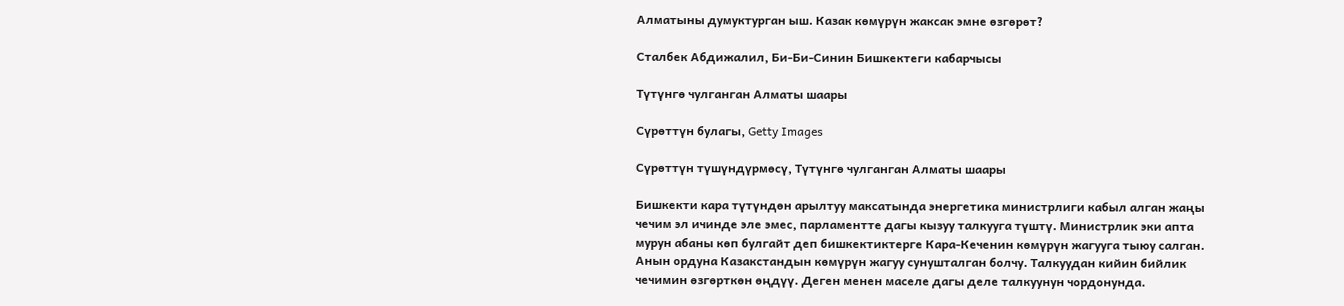Алматыны думуктурган ыш. Казак көмүрүн жаксак эмне өзгөрөт?

Сталбек Абдижалил, Би-Би-Синин Бишкектеги кабарчысы

Түтүнгө чулганган Алматы шаары

Сүрөттүн булагы, Getty Images

Сүрөттүн түшүндүрмөсү, Түтүнгө чулганган Алматы шаары

Бишкекти кара түтүндөн арылтуу максатында энергетика министрлиги кабыл алган жаңы чечим эл ичинде эле эмес, парламентте дагы кызуу талкууга түштү. Министрлик эки апта мурун абаны көп булгайт деп бишкектиктерге Кара-Кеченин көмүрүн жагууга тыюу салган. Анын ордуна Казакстандын көмүрүн жагуу сунушталган болчу. Талкуудан кийин бийлик чечимин өзгөрткөн өңдүү. Деген менен маселе дагы деле талкуунун чордонунда.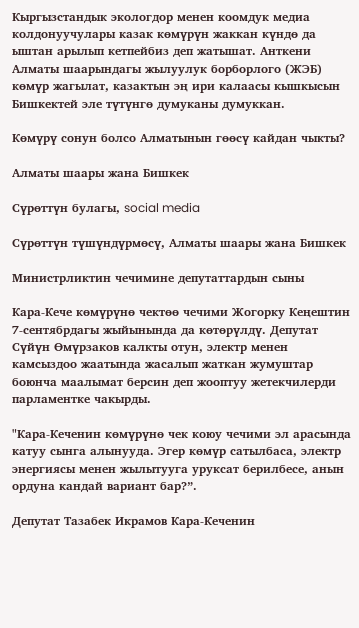Кыргызстандык экологдор менен коомдук медиа колдонуучулары казак көмүрүн жаккан күндө да ыштан арылып кетпейбиз деп жатышат. Анткени Алматы шаарындагы жылуулук борборлого (ЖЭБ) көмүр жагылат, казактын эң ири калаасы кышкысын Бишкектей эле түтүнгө думуканы думуккан.

Көмүрү сонун болсо Алматынын гөөсү кайдан чыкты?

Алматы шаары жана Бишкек

Сүрөттүн булагы, social media

Сүрөттүн түшүндүрмөсү, Алматы шаары жана Бишкек

Министрликтин чечимине депутаттардын сыны

Кара-Кече көмүрүнө чектөө чечими Жогорку Кеңештин 7-сентябрдагы жыйынында да көтөрүлдү. Депутат Сүйүн Өмүрзаков калкты отун, электр менен камсыздоо жаатында жасалып жаткан жумуштар боюнча маалымат берсин деп жооптуу жетекчилерди парламентке чакырды.

"Кара-Кеченин көмүрүнө чек коюу чечими эл арасында катуу сынга алынууда. Эгер көмүр сатылбаса, электр энергиясы менен жылытууга уруксат берилбесе, анын ордуна кандай вариант бар?”.

Депутат Тазабек Икрамов Кара-Кеченин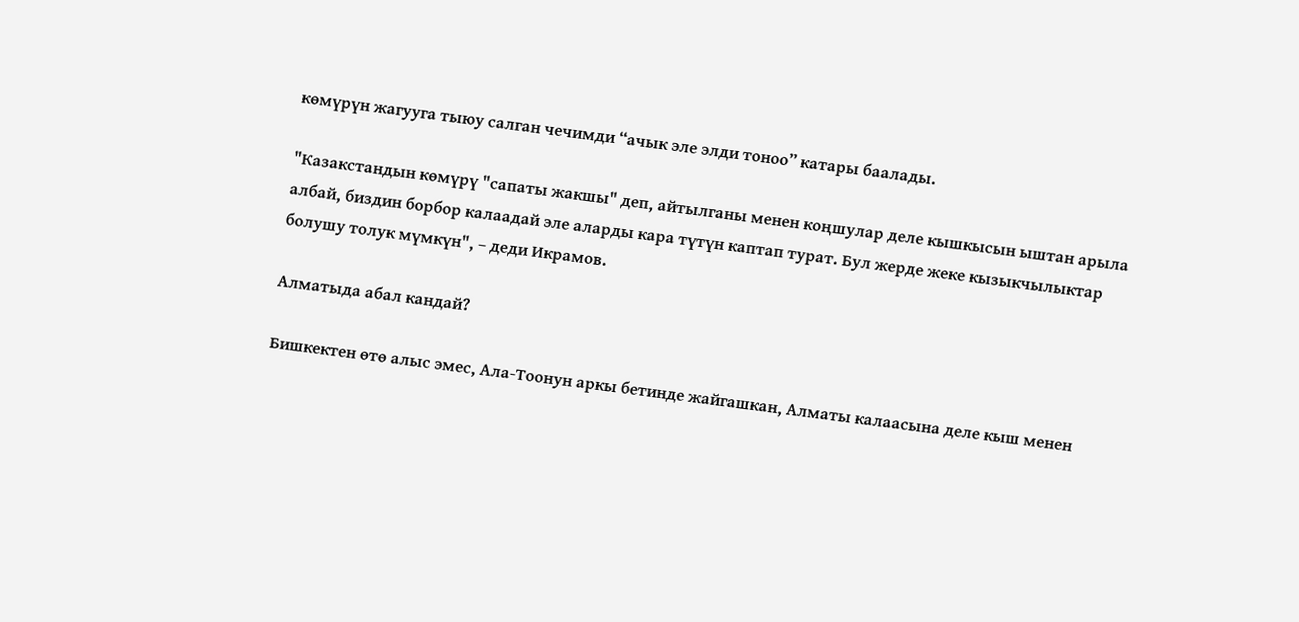көмүрүн жагууга тыюу салган чечимди “ачык эле элди тоноо” катары баалады.

"Казакстандын көмүрү "сапаты жакшы" деп, айтылганы менен коңшулар деле кышкысын ыштан арыла албай, биздин борбор калаадай эле аларды кара түтүн каптап турат. Бул жерде жеке кызыкчылыктар болушу толук мүмкүн", – деди Икрамов.

Алматыда абал кандай?

Бишкектен өтө алыс эмес, Ала-Тоонун аркы бетинде жайгашкан, Алматы калаасына деле кыш менен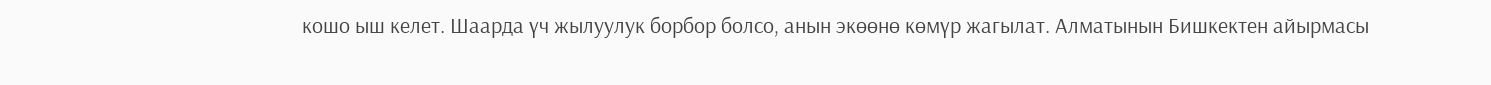кошо ыш келет. Шаарда үч жылуулук борбор болсо, анын экөөнө көмүр жагылат. Алматынын Бишкектен айырмасы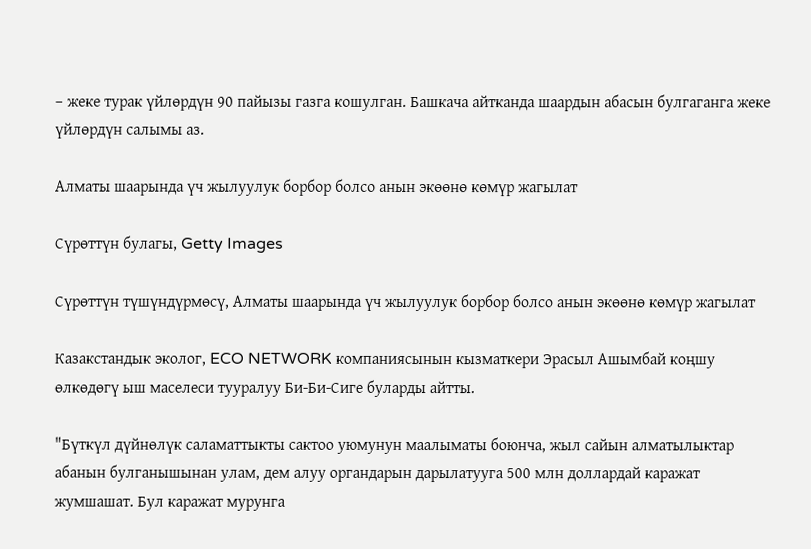– жеке турак үйлөрдүн 90 пайызы газга кошулган. Башкача айтканда шаардын абасын булгаганга жеке үйлөрдүн салымы аз.

Алматы шаарында үч жылуулук борбор болсо анын экөөнө көмүр жагылат

Сүрөттүн булагы, Getty Images

Сүрөттүн түшүндүрмөсү, Алматы шаарында үч жылуулук борбор болсо анын экөөнө көмүр жагылат

Казакстандык эколог, ECO NETWORK компаниясынын кызматкери Эрасыл Ашымбай коңшу өлкөдөгү ыш маселеси тууралуу Би-Би-Сиге буларды айтты.

"Бүткүл дүйнөлүк саламаттыкты сактоо уюмунун маалыматы боюнча, жыл сайын алматылыктар абанын булганышынан улам, дем алуу органдарын дарылатууга 500 млн доллардай каражат жумшашат. Бул каражат мурунга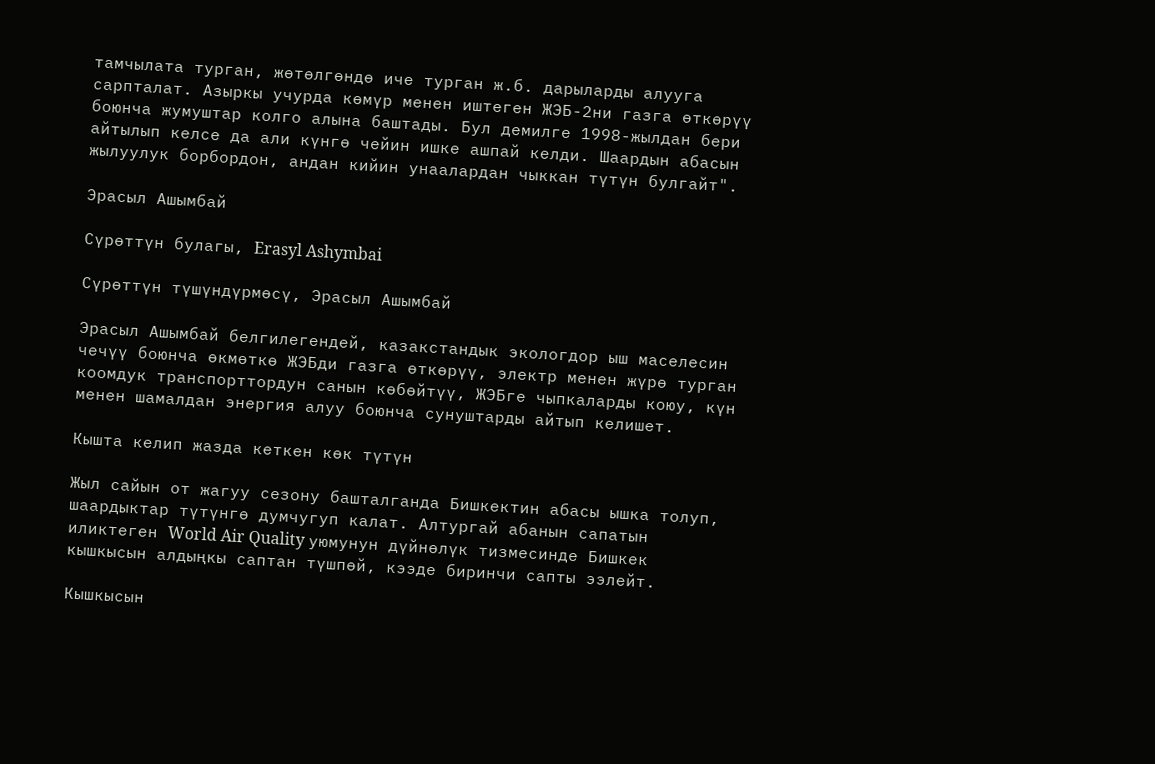тамчылата турган, жөтөлгөндө иче турган ж.б. дарыларды алууга сарпталат. Азыркы учурда көмүр менен иштеген ЖЭБ-2ни газга өткөрүү боюнча жумуштар колго алына баштады. Бул демилге 1998-жылдан бери айтылып келсе да али күнгө чейин ишке ашпай келди. Шаардын абасын жылуулук борбордон, андан кийин унаалардан чыккан түтүн булгайт".

Эрасыл Ашымбай

Сүрөттүн булагы, Erasyl Ashymbai

Сүрөттүн түшүндүрмөсү, Эрасыл Ашымбай

Эрасыл Ашымбай белгилегендей, казакстандык экологдор ыш маселесин чечүү боюнча өкмөткө ЖЭБди газга өткөрүү, электр менен жүрө турган коомдук транспорттордун санын көбөйтүү, ЖЭБге чыпкаларды коюу, күн менен шамалдан энергия алуу боюнча сунуштарды айтып келишет.

Кышта келип жазда кеткен көк түтүн

Жыл сайын от жагуу сезону башталганда Бишкектин абасы ышка толуп, шаардыктар түтүнгө думчугуп калат. Алтургай абанын сапатын иликтеген World Air Quality уюмунун дүйнөлүк тизмесинде Бишкек кышкысын алдыңкы саптан түшпөй, кээде биринчи сапты ээлейт.

Кышкысын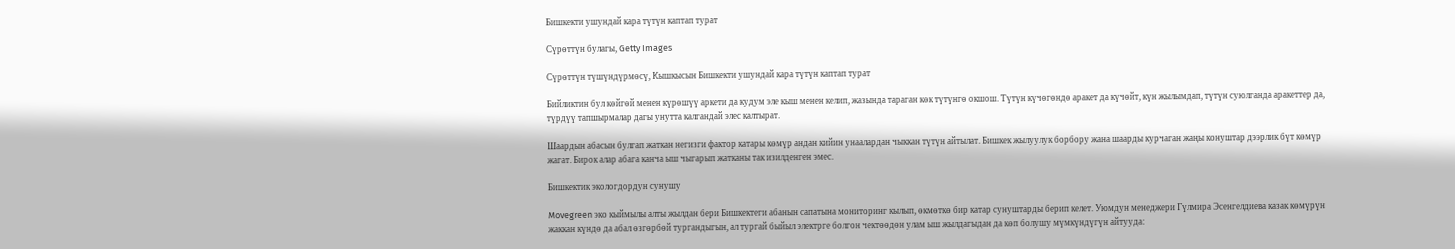Бишкекти ушундай кара түтүн каптап турат

Сүрөттүн булагы, Getty Images

Сүрөттүн түшүндүрмөсү, Кышкысын Бишкекти ушундай кара түтүн каптап турат

Бийликтин бул көйгөй менен күрөшүү аркети да кудум эле кыш менен келип, жазында тараган көк түтүнгө окшош. Түтүн күчөгөндө аракет да күчөйт, күн жылымдап, түтүн суюлганда аракеттер да, түрдүү тапшырмалар дагы унутта калгандай элес калтырат.

Шаардын абасын булгап жаткан негизги фактор катары көмүр андан кийин унаалардан чыккан түтүн айтылат. Бишкек жылуулук борбору жана шаарды курчаган жаңы конуштар дээрлик бүт көмүр жагат. Бирок алар абага канча ыш чыгарып жатканы так изилденген эмес.

Бишкектик экологдордун сунушу

Movegreen эко кыймылы алты жылдан бери Бишкектеги абанын сапатына мониторинг кылып, өкмөткө бир катар сунуштарды берип келет. Уюмдун менеджери Гүлмира Эсенгелдиева казак көмүрүн жаккан күндө да абал өзгөрбөй тургандыгын, ал тургай быйыл электрге болгон чектөөдөн улам ыш жылдагыдан да көп болушу мүмкүндүгүн айтууда: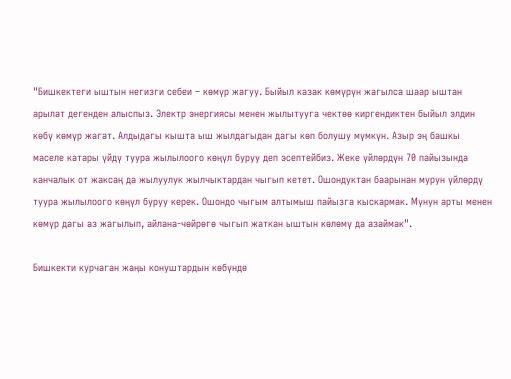"Бишкектеги ыштын негизги себеи – көмүр жагуу. Быйыл казак көмүрүн жагылса шаар ыштан арылат дегенден алыспыз. Электр энергиясы менен жылытууга чектөө киргендиктен быйыл элдин көбү көмүр жагат. Алдыдагы кышта ыш жылдагыдан дагы көп болушу мүмкүн. Азыр эң башкы маселе катары үйдү туура жылылоого көңүл буруу деп эсептейбиз. Жеке үйлөрдүн 70 пайызында канчалык от жаксаң да жылуулук жылчыктардан чыгып кетет. Ошондуктан баарынан мурун үйлөрдү туура жылылоого көңүл буруу керек. Ошондо чыгым алтымыш пайызга кыскармак. Мунун арты менен көмүр дагы аз жагылып, айлана-чөйрөгө чыгып жаткан ыштын көлөмү да азаймак".

Бишкекти курчаган жаңы конуштардын көбүндө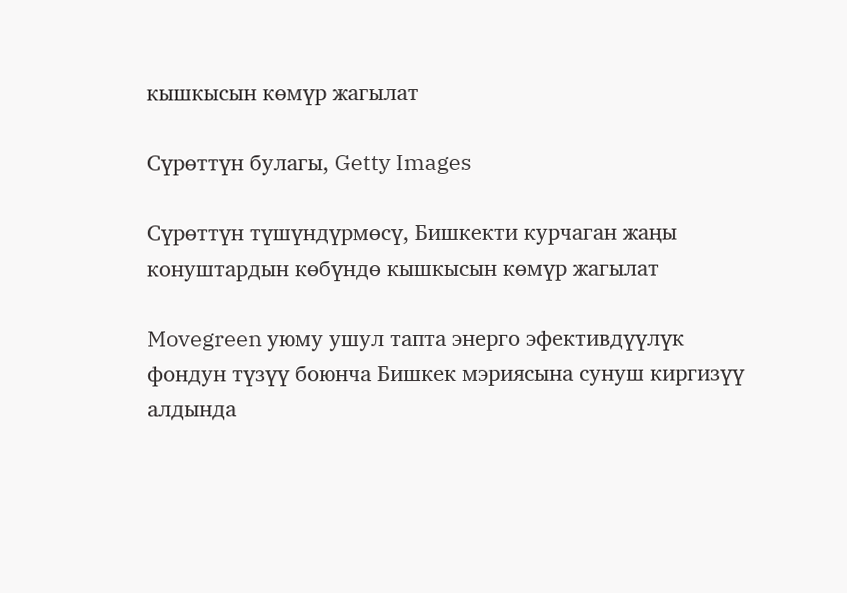кышкысын көмүр жагылат

Сүрөттүн булагы, Getty Images

Сүрөттүн түшүндүрмөсү, Бишкекти курчаган жаңы конуштардын көбүндө кышкысын көмүр жагылат

Movegreen уюму ушул тапта энерго эфективдүүлүк фондун түзүү боюнча Бишкек мэриясына сунуш киргизүү алдында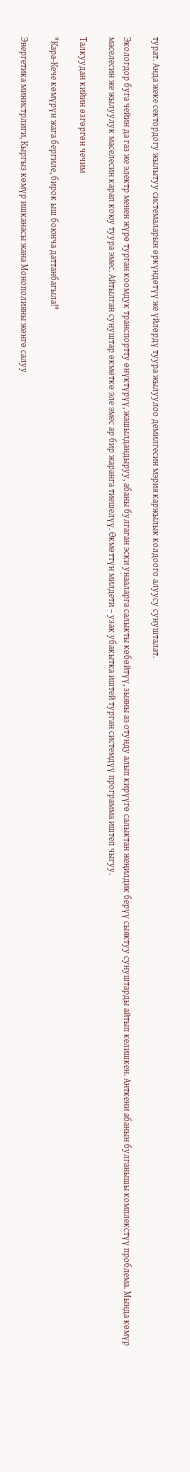турат. Анда жеке сектордогу жылытуу системаларын өркүндөтүү же үйлөрдү туура жылуулоо демилгесин мэрия каржылык колдоого алуусу сунушталат.

Экологдор буга чейин да газ же электр менен жүрө турган коомдук транспортту өнүктүрүү, жашылдандыруу, абаны булгаган эски унааларга салыкты көбөйтүү, зыяны аз отунду алып кирүүгө салыктан жеңилдик берүү сыяктуу сунуштарды айтып келишкен. Анткени абанын булганышы комплекстүү проблема. Мында көмүр маселесин же жылуулук маселесин карап коюу туура эмес. Айтылган сунуштар өкмөткө эле эмес ар бир жаранга тиешелүү. Өкмөттүн милдети – узак убакытка иштей турган системдүү программа иштеп чыгуу.

Талкуудан кийин өзгөргөн чечим

"Кара-Кече көмүрүн жага бергиле, бирок ыш боюнча даттанбагыла!"

Энергетика министрлиги, Кыргыз көмүр ишканасы жана Монополияны жөнгө салуу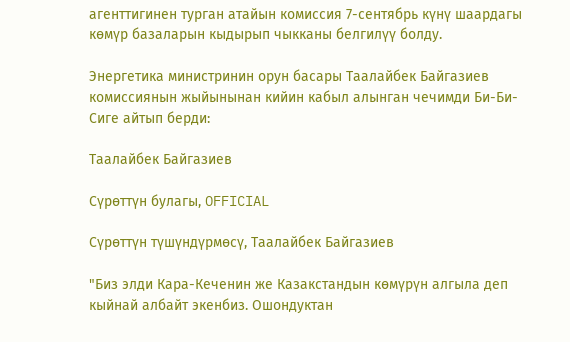агенттигинен турган атайын комиссия 7-сентябрь күнү шаардагы көмүр базаларын кыдырып чыкканы белгилүү болду.

Энергетика министринин орун басары Таалайбек Байгазиев комиссиянын жыйынынан кийин кабыл алынган чечимди Би-Би-Сиге айтып берди:

Таалайбек Байгазиев

Сүрөттүн булагы, OFFICIAL

Сүрөттүн түшүндүрмөсү, Таалайбек Байгазиев

"Биз элди Кара-Кеченин же Казакстандын көмүрүн алгыла деп кыйнай албайт экенбиз. Ошондуктан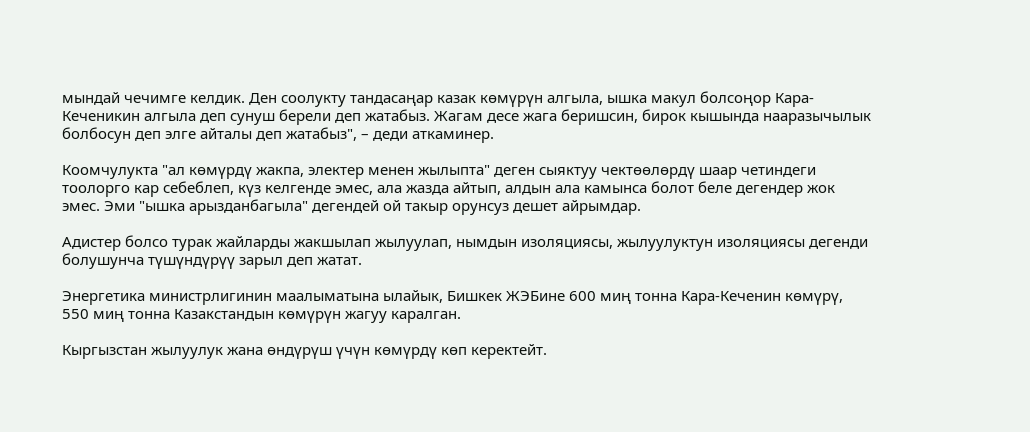мындай чечимге келдик. Ден соолукту тандасаңар казак көмүрүн алгыла, ышка макул болсоңор Кара-Кеченикин алгыла деп сунуш берели деп жатабыз. Жагам десе жага беришсин, бирок кышында нааразычылык болбосун деп элге айталы деп жатабыз", – деди аткаминер.

Коомчулукта "ал көмүрдү жакпа, электер менен жылыпта" деген сыяктуу чектөөлөрдү шаар четиндеги тоолорго кар себеблеп, күз келгенде эмес, ала жазда айтып, алдын ала камынса болот беле дегендер жок эмес. Эми "ышка арызданбагыла" дегендей ой такыр орунсуз дешет айрымдар.

Адистер болсо турак жайларды жакшылап жылуулап, нымдын изоляциясы, жылуулуктун изоляциясы дегенди болушунча түшүндүрүү зарыл деп жатат.

Энергетика министрлигинин маалыматына ылайык, Бишкек ЖЭБине 600 миң тонна Кара-Кеченин көмүрү, 550 миң тонна Казакстандын көмүрүн жагуу каралган.

Кыргызстан жылуулук жана өндүрүш үчүн көмүрдү көп керектейт.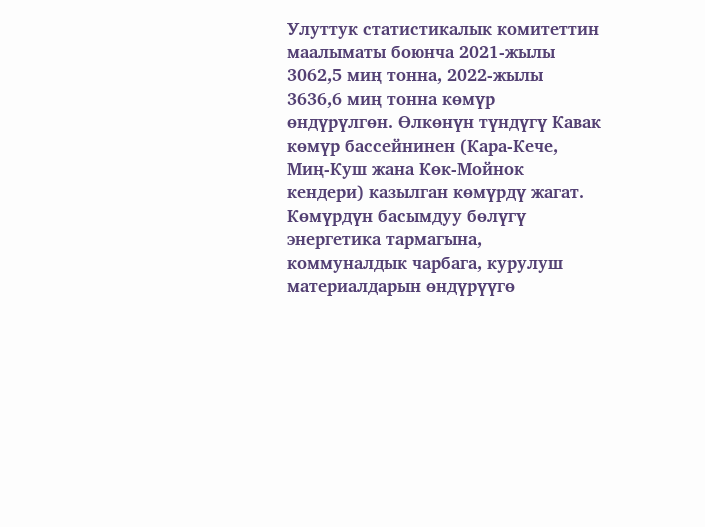Улуттук статистикалык комитеттин маалыматы боюнча 2021-жылы 3062,5 миң тонна, 2022-жылы 3636,6 миң тонна көмүр өндүрүлгөн. Өлкөнүн түндүгү Кавак көмүр бассейнинен (Кара-Кече, Миң-Куш жана Көк-Мойнок кендери) казылган көмүрдү жагат. Көмүрдүн басымдуу бөлүгү энергетика тармагына, коммуналдык чарбага, курулуш материалдарын өндүрүүгө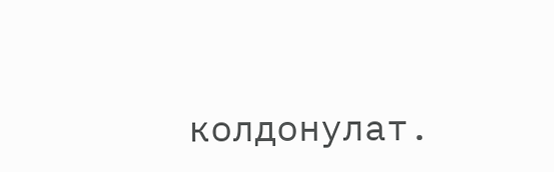колдонулат.